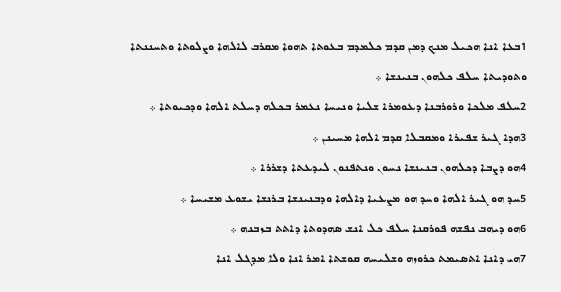1ܒܥܐ ܐܢܐ ܗܟܝܠ ܡܢܟ ܕܡܢ ܩܕܡ ܟܠܡܕܡ ܒܥܘܬܐ ܬܗܘܐ ܡܩܪܒ ܠܐܠܗܐ ܘܨܠܘܬܐ ܘܬܚܢܢܬܐ ܘܬܘܕܝܬܐ ܚܠܦ ܟܠܗܘܢ ܒܢܝܢܫܐ ܀
2ܚܠܦ ܡܠܟܐ ܘܪܘܪܒܢܐ ܕܥܘܡܪܐ ܫܠܝܐ ܘܢܝܚܐ ܢܥܡܪ ܒܟܠܗ ܕܚܠܬ ܐܠܗܐ ܘܕܟܝܘܬܐ ܀
3ܗܕܐ ܓܝܪ ܫܦܝܪܐ ܘܡܩܒܠܐ ܩܕܡ ܐܠܗܐ ܡܚܝܢܢ ܀
4ܗܘ ܕܨܒܐ ܕܟܠܗܘܢ ܒܢܝܢܫܐ ܢܚܘܢ ܘܢܬܦܢܘܢ ܠܝܕܥܬܐ ܕܫܪܪܐ ܀
5ܚܕ ܗܘ ܓܝܪ ܐܠܗܐ ܘܚܕ ܗܘ ܡܨܥܝܐ ܕܐܠܗܐ ܘܕܒܢܝܢܫܐ ܒܪܢܫܐ ܝܫܘܥ ܡܫܝܚܐ ܀
6ܗܘ ܕܝܗܒ ܢܦܫܗ ܦܘܪܩܢܐ ܚܠܦ ܟܠ ܐܢܫ ܤܗܕܘܬܐ ܕܐܬܬ ܒܙܒܢܗ ܀
7ܗܝ ܕܐܢܐ ܐܬܤܝܡܬ ܟܪܘܙܗ ܘܫܠܝܚܗ ܩܘܫܬܐ ܐܡܪ ܐܢܐ ܘܠܐ ܡܕܓܠ ܐܢܐ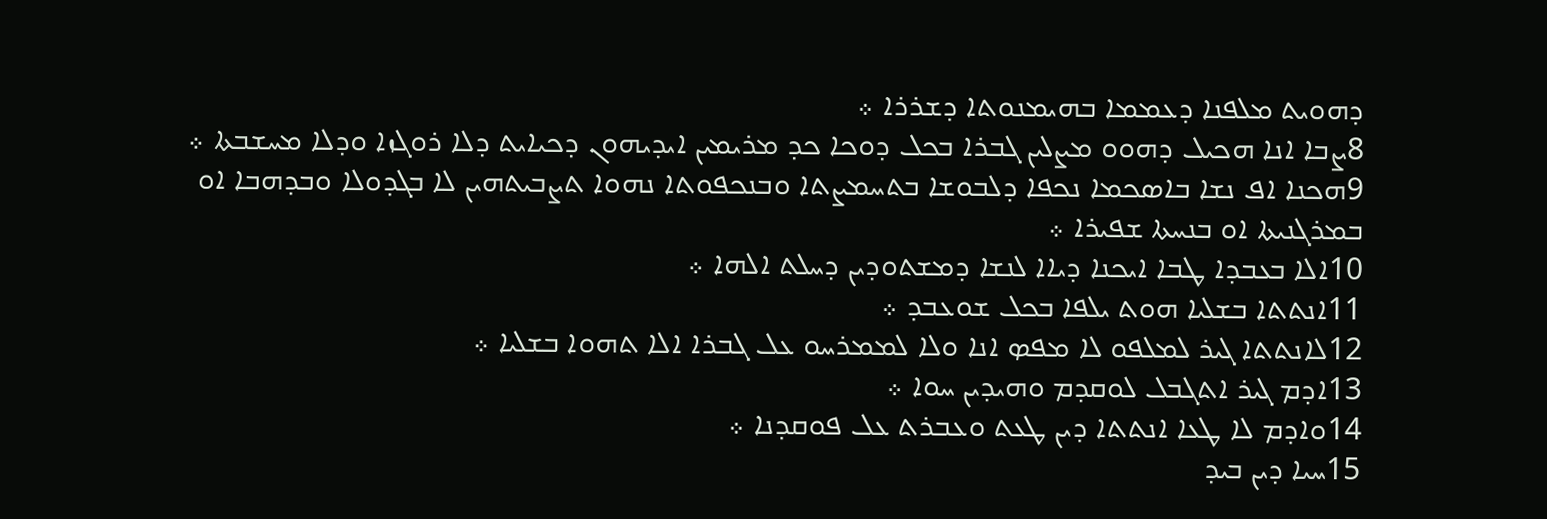ܕܗܘܝܬ ܡܠܦܢܐ ܕܥܡܡܐ ܒܗܝܡܢܘܬܐ ܕܫܪܪܐ ܀
8ܨܒܐ ܐܢܐ ܗܟܝܠ ܕܗܘܘ ܡܨܠܝܢ ܓܒܪܐ ܒܟܠ ܕܘܟܐ ܟܕ ܡܪܝܡܝܢ ܐܝܕܝܗܘܢ ܕܟܝܐܝܬ ܕܠܐ ܪܘܓܙܐ ܘܕܠܐ ܡܚܫܒܬܐ ܀
9ܗܟܢܐ ܐܦ ܢܫܐ ܒܐܤܟܡܐ ܢܟܦܐ ܕܠܒܘܫܐ ܒܬܚܡܨܬܐ ܘܒܢܟܦܘܬܐ ܢܗܘܐ ܬܨܒܝܬܗܝܢ ܠܐ ܒܓܕܘܠܐ ܘܒܕܗܒܐ ܐܘ ܒܡܪܓܢܝܬܐ ܐܘ ܒܢܚܬܐ ܫܦܝܪܐ ܀
10ܐܠܐ ܒܥܒܕܐ ܛܒܐ ܐܝܟܢܐ ܕܝܐܐ ܠܢܫܐ ܕܡܫܬܘܕܝܢ ܕܚܠܬ ܐܠܗܐ ܀
11ܐܢܬܬܐ ܒܫܠܝܐ ܗܘܬ ܝܠܦܐ ܒܟܠ ܫܘܥܒܕ ܀
12ܠܐܢܬܬܐ ܓܝܪ ܠܡܠܦܘ ܠܐ ܡܦܤ ܐܢܐ ܘܠܐ ܠܡܡܪܚܘ ܥܠ ܓܒܪܐ ܐܠܐ ܬܗܘܐ ܒܫܠܝܐ ܀
13ܐܕܡ ܓܝܪ ܐܬܓܒܠ ܠܘܩܕܡ ܘܗܝܕܝܢ ܚܘܐ ܀
14ܘܐܕܡ ܠܐ ܛܥܐ ܐܢܬܬܐ ܕܝܢ ܛܥܬ ܘܥܒܪܬ ܥܠ ܦܘܩܕܢܐ ܀
15ܚܝܐ ܕܝܢ ܒܝܕ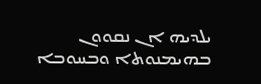ܝܠܕܝܗ ܐܢ ܢܩܘܘܢ ܒܗܝܡܢܘܬܐ ܘܒܚܘܒܐ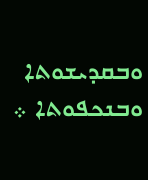ܘܒܩܕܝܫܘܬܐ ܘܒܢܟܦܘܬܐ ܀